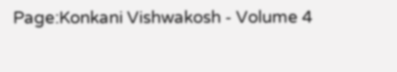Page:Konkani Vishwakosh - Volume 4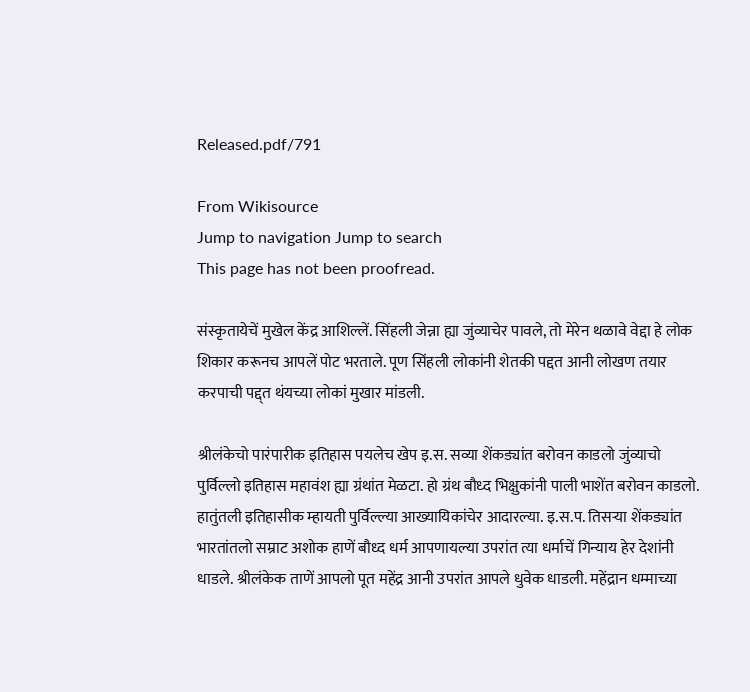Released.pdf/791

From Wikisource
Jump to navigation Jump to search
This page has not been proofread.

संस्कृतायेचें मुखेल केंद्र आशिल्लें. सिंहली जेन्ना ह्या जुंव्याचेर पावले, तो मेरेन थळावे वेद्दा हे लोक शिकार करूनच आपलें पोट भरताले. पूण सिंहली लोकांनी शेतकी पद्दत आनी लोखण तयार करपाची पद्द्त थंयच्या लोकां मुखार मांडली.

श्रीलंकेचो पारंपारीक इतिहास पयलेच खेप इ.स. सव्या शेंकड्यांत बरोवन काडलो जुंव्याचो पुर्विल्लो इतिहास महावंश ह्या ग्रंथांत मेळटा. हो ग्रंथ बौध्द भिक्षुकांनी पाली भाशेंत बरोवन काडलो. हातुंतली इतिहासीक म्हायती पुर्विल्ल्या आख्यायिकांचेर आदारल्या. इ.स.प. तिसऱ्या शेंकड्यांत भारतांतलो सम्राट अशोक हाणें बौध्द धर्म आपणायल्या उपरांत त्या धर्माचें गिन्याय हेर देशांनी धाडले. श्रीलंकेक ताणें आपलो पूत महेंद्र आनी उपरांत आपले धुवेक धाडली. महेंद्रान धम्माच्या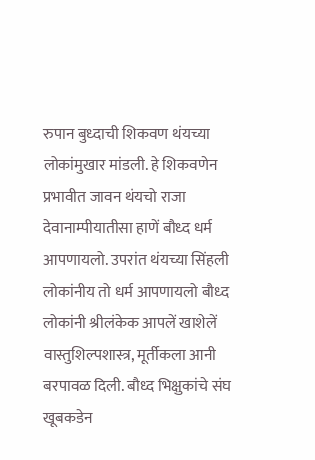रुपान बुध्दाची शिकवण थंयच्या लोकांमुखार मांडली. हे शिकवणेन प्रभावीत जावन थंयचो राजा देवानाम्पीयातीसा हाणें बौध्द धर्म आपणायलो. उपरांत थंयच्या सिंहली लोकांनीय तो धर्म आपणायलो बौध्द लोकांनी श्रीलंकेक आपलें खाशेलें वास्तुशिल्पशास्त्र, मूर्तीकला आनी बरपावळ दिली. बौध्द भिक्षुकांचे संघ खूबकडेन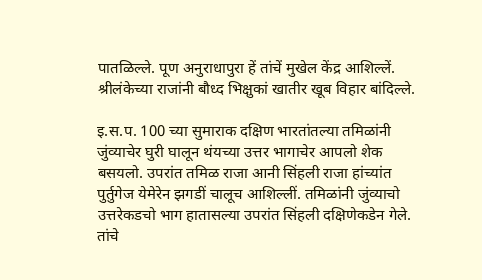पातळिल्ले. पूण अनुराधापुरा हें तांचें मुखेल केंद्र आशिल्लें. श्रीलंकेच्या राजांनी बौध्द भिक्षुकां खातीर खूब विहार बांदिल्ले.

इ.स.प. 100 च्या सुमाराक दक्षिण भारतांतल्या तमिळांनी जुंव्याचेर घुरी घालून थंयच्या उत्तर भागाचेर आपलो शेक बसयलो. उपरांत तमिळ राजा आनी सिंहली राजा हांच्यांत पुर्तुगेज येमेरेन झगडीं चालूच आशिल्लीं. तमिळांनी जुंव्याचो उत्तरेकडचो भाग हातासल्या उपरांत सिंहली दक्षिणेकडेन गेले. तांचे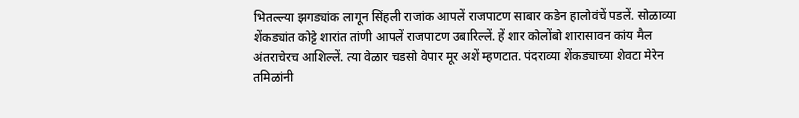भितल्ल्या झगड्यांक लागून सिंहली राजांक आपलें राजपाटण साबार कडेन हालोवंचें पडलें. सोळाव्या शेंकड्यांत कोट्टे शारांत तांणी आपलें राजपाटण उबारिल्लें. हें शार कोलोंबो शारासावन कांय मैल अंतराचेरच आशिल्लें. त्या वेळार चडसो वेपार मूर अशें म्हणटात. पंदराव्या शेंकड्याच्या शेवटा मेरेन तमिळांनी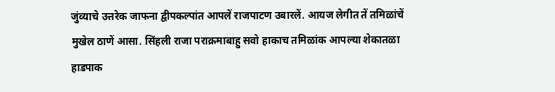जुंव्याचे उत्तरेक जाफना द्वीपकल्पांत आपलें राजपाटण उबारलें. आयज लेगीत तें तमिळांचें मुखेल ठाणें आसा. सिंहली राजा पराक्रमाबाहु सवो हाकाच तमिळांक आपल्या शेकातळा हाडपाक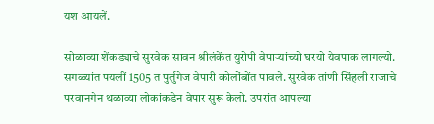यश आयलें.

सोळाव्या शेंकड्याचे सुरवेक सावन श्रीलंकेंत युरोपी वेपाऱ्यांच्यो घरयो येवपाक लागल्यो. सगळ्यांत पयलीं 1505 त पुर्तुगेज वेपारी कोलोंबोंत पावले. सुरवेक तांणी सिंहली राजाचे परवानगेन थळाव्या लोकांकडेन वेपार सुरू केलो. उपरांत आपल्या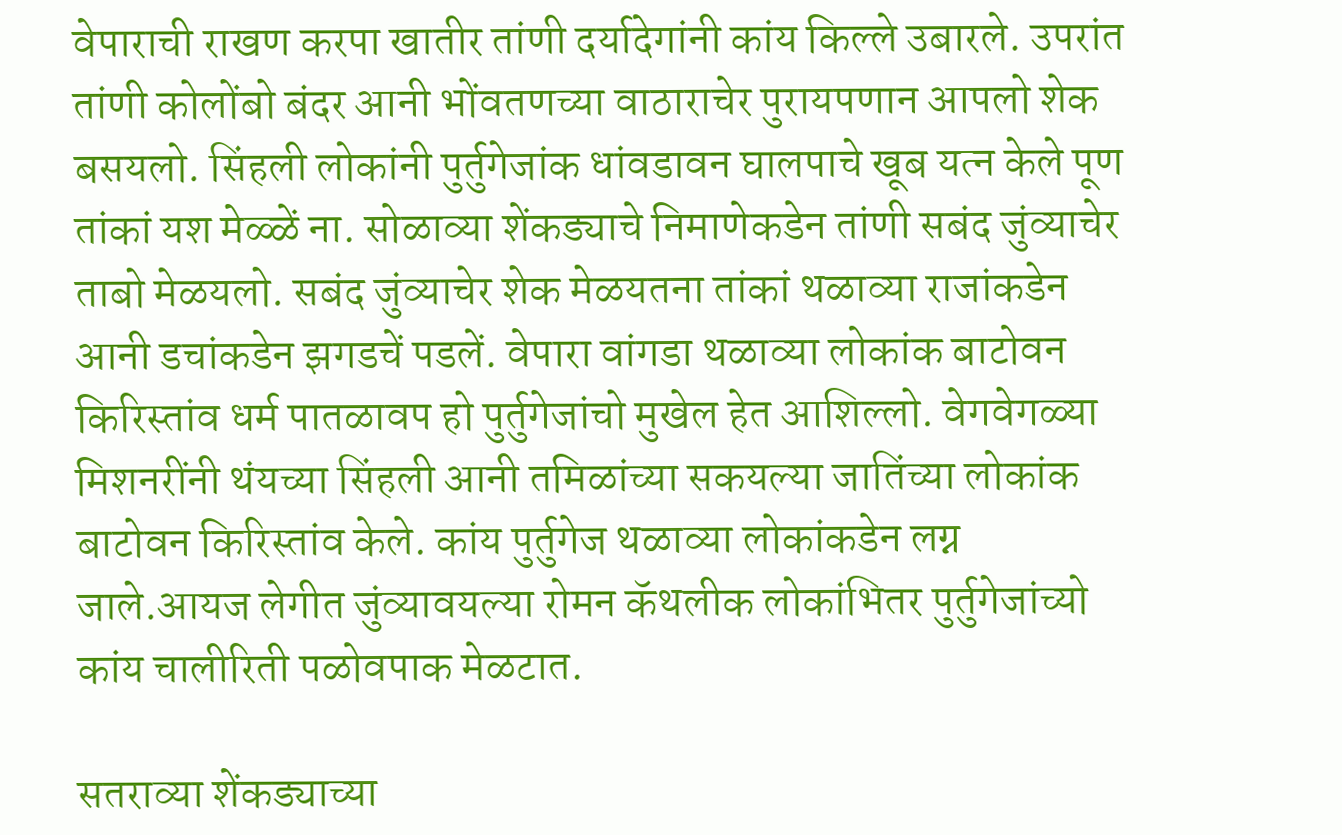वेपाराची राखण करपा खातीर तांणी दर्यादेगांनी कांय किल्ले उबारले. उपरांत तांणी कोलोंबो बंदर आनी भोंवतणच्या वाठाराचेर पुरायपणान आपलो शेक बसयलो. सिंहली लोकांनी पुर्तुगेजांक धांवडावन घालपाचे खूब यत्न केले पूण तांकां यश मेळ्ळें ना. सोळाव्या शेंकड्याचे निमाणेकडेन तांणी सबंद जुंव्याचेर ताबो मेळयलो. सबंद जुंव्याचेर शेक मेळयतना तांकां थळाव्या राजांकडेन आनी डचांकडेन झगडचें पडलें. वेपारा वांगडा थळाव्या लोकांक बाटोवन किरिस्तांव धर्म पातळावप हो पुर्तुगेजांचो मुखेल हेत आशिल्लो. वेगवेगळ्या मिशनरींनी थंयच्या सिंहली आनी तमिळांच्या सकयल्या जातिंच्या लोकांक बाटोवन किरिस्तांव केले. कांय पुर्तुगेज थळाव्या लोकांकडेन लग्न जाले.आयज लेगीत जुंव्यावयल्या रोमन कॅथलीक लोकांभितर पुर्तुगेजांच्यो कांय चालीरिती पळोवपाक मेळटात.

सतराव्या शेंकड्याच्या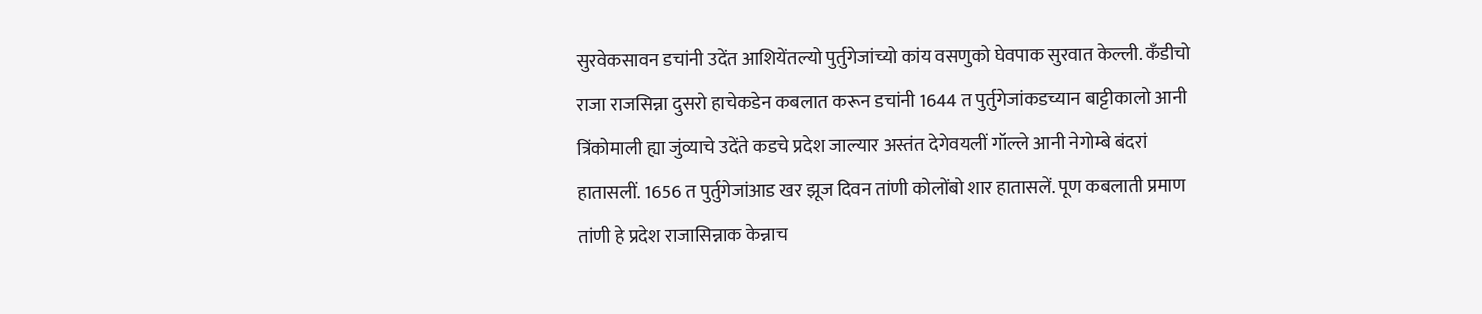सुरवेकसावन डचांनी उदेंत आशियेंतल्यो पुर्तुगेजांच्यो कांय वसणुको घेवपाक सुरवात केल्ली. कँडीचो राजा राजसिन्ना दुसरो हाचेकडेन कबलात करून डचांनी 1644 त पुर्तुगेजांकडच्यान बाट्टीकालो आनी त्रिंकोमाली ह्या जुंव्याचे उदेंते कडचे प्रदेश जाल्यार अस्तंत देगेवयलीं गॉल्ले आनी नेगोम्बे बंदरां हातासलीं. 1656 त पुर्तुगेजांआड खर झूज दिवन तांणी कोलोंबो शार हातासलें. पूण कबलाती प्रमाण तांणी हे प्रदेश राजासिन्नाक केन्नाच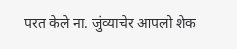परत केले ना. जुंव्याचेर आपलो शेक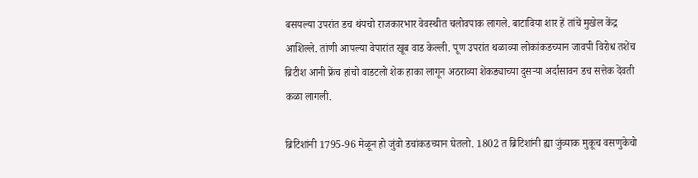बसयल्या उपरांत डच थंयचो राजकारभार वेवस्थीत चलोवपाक लागले. बाटाविया शार हें तांचें मुखेल केंद्र आशिल्ले. तांणी आपल्या वेपारांत खूब वाड केल्ली. पूण उपरांत थळाव्या लोकांकडच्यान जावपी विरोध तशेंच ब्रिटीश आनी फ्रेंच हांचो वाडटलो शेक हाका लागून अठराव्या शेंकड्याच्या दुसऱ्या अर्दासावन डच सत्तेक देंवती कळा लागली.

ब्रिटिशांनी 1795-96 मेळून हो जुंवो डचांकडच्यान घेतलो. 1802 त ब्रिटिशांनी ह्या जुंव्याक मुकूच वसणुकेचो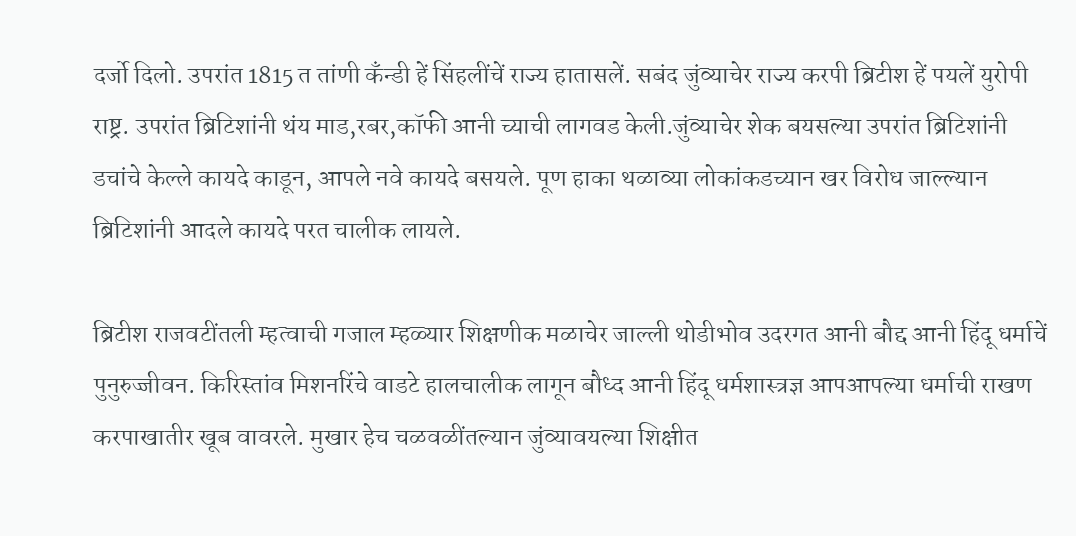दर्जो दिलो. उपरांत 1815 त तांणी कँन्डी हें सिंहलींचें राज्य हातासलें. सबंद जुंव्याचेर राज्य करपी ब्रिटीश हें पयलें युरोपी राष्ट्र. उपरांत ब्रिटिशांनी थंय माड,रबर,कॉफी आनी च्याची लागवड केली.जुंव्याचेर शेक बयसल्या उपरांत ब्रिटिशांनी डचांचे केल्ले कायदे काडून, आपले नवे कायदे बसयले. पूण हाका थळाव्या लोकांकडच्यान खर विरोध जाल्ल्यान ब्रिटिशांनी आदले कायदे परत चालीक लायले.

ब्रिटीश राजवटींतली म्हत्वाची गजाल म्हळ्यार शिक्षणीक मळाचेर जाल्ली थोडीभोव उदरगत आनी बौद्द आनी हिंदू धर्माचें पुनुरुज्जीवन. किरिस्तांव मिशनरिंचे वाडटे हालचालीक लागून बौध्द आनी हिंदू धर्मशास्त्रज्ञ आपआपल्या धर्माची राखण करपाखातीर खूब वावरले. मुखार हेच चळवळींतल्यान जुंव्यावयल्या शिक्षीत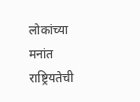लोकांच्या मनांत राष्ट्रियतेची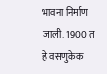भावना निर्माण जाली. 1900 त हे वसणुकेक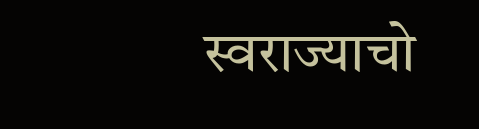स्वराज्याचो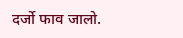दर्जो फाव जालो.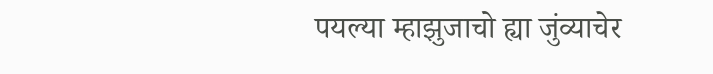पयल्या म्हाझुजाचो ह्या जुंव्याचेर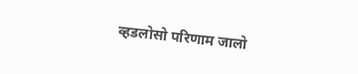व्हडलोसो परिणाम जालो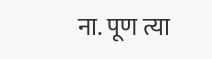ना. पूण त्या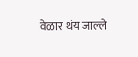वेळार थंय जाल्ले